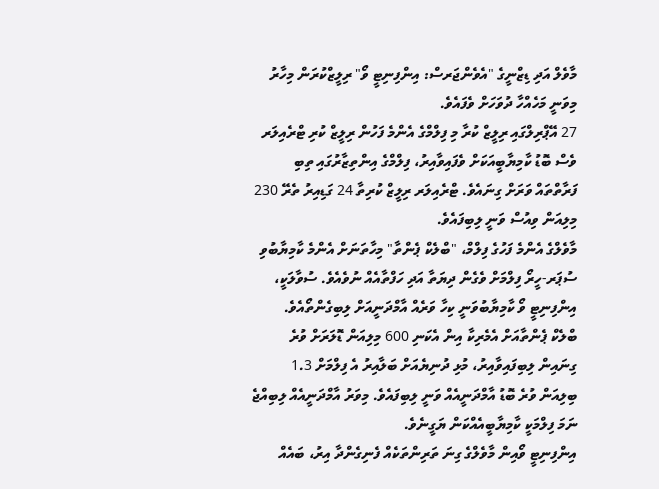މާވެލް އަދި ޑިޒްނީގެ "އެވެންޖަރސް: އިންފިނިޓީ ވޯ" ރިލީޒްކުރަން މިހާރު މިވަނީ މަހެއްހާ ދުވަހަށް ވެފައެވެ.
27 އޭޕްރިލްގައި ރިލީޒް ކުރާ މި ފިލްމްގެ އެންމެ ފަހުން ރިލީޒް ކުރި ޓްރެއިލަރ ވެސް ބޮޑު ކާމިޔާބީއަކަށް ވެފައިވާއިރު، ފިލްމްގެ އިންތިޒާރުގައި ތިބި ފަރާތްތައް ވަރަށް ގިނައެވެ. ޓްރެއިލަރ ރިލީޒް ކުރިތާ 24 ގަޑިއިރު ތެރޭ 230 މިލިއަން ވިއުސް ވަނީ ލިބިފައެވެ.
މާވެލްގެ އެންމެ ފަހުގެ ފިލްމް، "ބްލެކް ޕެންތާ" މިހާތަނަށް އެންމެ ކާމިޔާބުވި ސުޕަރ-ހީރޯ ފިލްމަށް ވެގެން ދިޔަތާ އަދި ހަފްތާއެއް ނުވެއެވެ. ސުވާލަކީ، އިންފިނިޓީ ވޯ ކާމިޔާބުވަނީ ކިހާ ވަރެއް އާމްދަނީއަށް ލިބިގެންތޯއެވެ.
ބްލެކް ޕެންތާއަށް އެމެރިކާ އިން އެކަނި 600 މިލިއަން ޑޮލަރަށް ވުރެ ގިނައިން ލިބިފައިވާއިރު، މުޅި ދުނިޔެއަށް ބަލާއިރު އެ ފިލްމަށް 1.3 ބިލިއަން ވުރެ ބޮޑު އާމްދަނީއެއް ވަނީ ލިބިފައެވެ. މިވަރު އާމްދަނީއެއް ލިބިއްޖެ ނަމަ ފިލްމަކީ ކާމިޔާބީއެއްކަން ޔަގީނެވެ.
އިންފިނިޓީ ވޯއިން މާވެލްގެ ގިނަ ތަރިންތަކެއް ފެނިގެންދާ އިރު، ބައެއް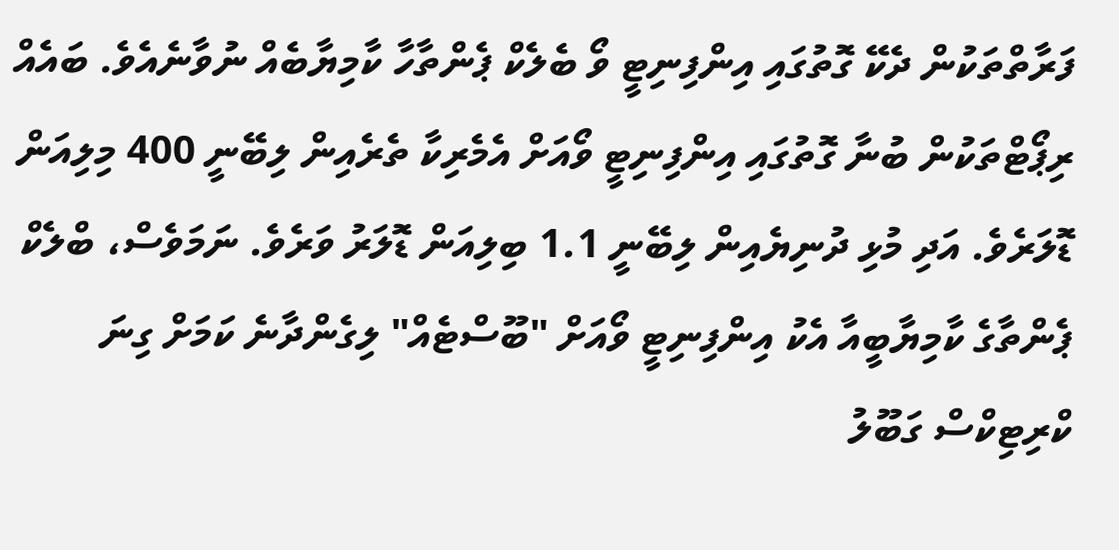ފަރާތްތަކުން ދެކޭ ގޮތުގައި އިންފިނިޓީ ވޯ ބެލެކް ޕެންތާހާ ކާމިޔާބެއް ނުވާނެއެވެ. ބައެއް ރިޕޯޓްތަކުން ބުނާ ގޮތުގައި އިންފިނިޓީ ވޯއަށް އެމެރިކާ ތެރެއިން ލިބޭނީ 400 މިލިއަން ޑޮލަރެވެ. އަދި މުޅި ދުނިޔެއިން ލިބޭނީ 1.1 ބިލިއަން ޑޮލަރު ވަރެވެ. ނަމަވެސް، ބްލެކް ޕެންތާގެ ކާމިޔާބީއާ އެކު އިންފިނިޓީ ވޯއަށް "ބޫސްޓެއް" ލިގެންދާނެ ކަމަށް ގިނަ ކްރިޓިކްސް ގަބޫލު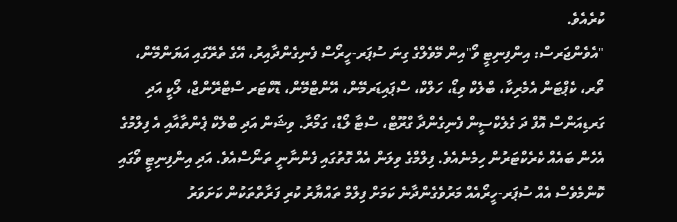ކުރެއެވެ.
"އެވެންޖަރސް: އިންފިނިޓީ ވޯ"އިން މޭވެލްގެ ގިނަ ސުޕަރ-ހީރޯސް ފެނިގެންދާއިރު، އޭގެ ތެރޭގައި އަޔަންމޭން، ތޯރ، ކެޕްޓަން އެމެރިކާ، ބްލެކް ވިޑޯ، ހަލްކް، ސްޕައިޑަރމޭން، އޭންޓްމޭން، ޑޮކްޓަރ ސްޓްރޭންޖް، ލޯކީ އަދި ގަރޑިއަންސް އޮފް ދަ ގެލެކްސީން ފެނިގެންދާ ގްރޫޓް، ސްޓާ ލޯޑް، ގަމޯރާ. ވިޝަން އަދި ބްލެކް ޕެންތާއާއި އެ ފިލްމުގެ އެހެން ބައެއް ކެރެކްޓަރުން ހިމެނެއެވެ. ފިލްމްގެ ވިލަން އެއް ގޮތުގައި ފެންނާނީ ތަނޯސްއެވެ. އަދި އިންފިނިޓީ ވޯގައި ކޮންމެވެސް އެއް ސުޕަރ-ހީރޯއެއް މަރުވެގެންދާނެ ކަމަށް ފިލްމް ތައްޔާރު ކުރި ފަރާތްތަކުން ކަށަވަރު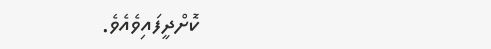ކޮށްދީފައިވެއެވެ.